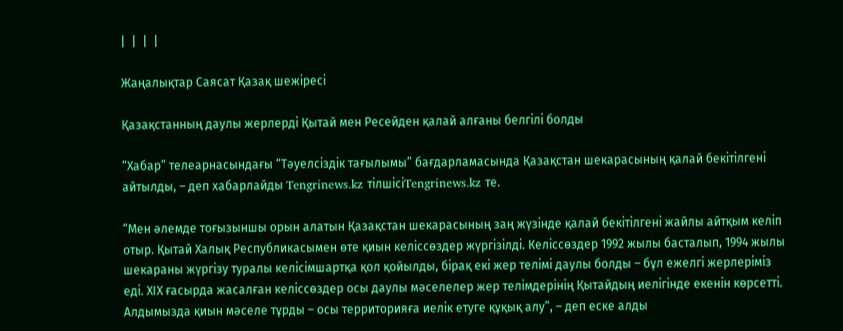|  |  |  |

Жаңалықтар Саясат Қазақ шежіресі

Қазақстанның даулы жерлерді Қытай мен Ресейден қалай алғаны белгілі болды

“Хабар” телеарнасындағы “Тәуелсіздік тағылымы” бағдарламасында Қазақстан шекарасының қалай бекітілгені айтылды, – деп хабарлайды Tengrinews.kz тілшісіTengrinews.kz те.

“Мен әлемде тоғызыншы орын алатын Қазақстан шекарасының заң жүзінде қалай бекітілгені жайлы айтқым келіп отыр. Қытай Халық Республикасымен өте қиын келіссөздер жүргізілді. Келіссөздер 1992 жылы басталып, 1994 жылы шекараны жүргізу туралы келісімшартқа қол қойылды, бірақ екі жер телімі даулы болды – бұл ежелгі жерлеріміз еді. ХІХ ғасырда жасалған келіссөздер осы даулы мәселелер жер телімдерінің Қытайдың иелігінде екенін көрсетті. Алдымызда қиын мәселе тұрды – осы территорияға иелік етуге құқық алу”, – деп еске алды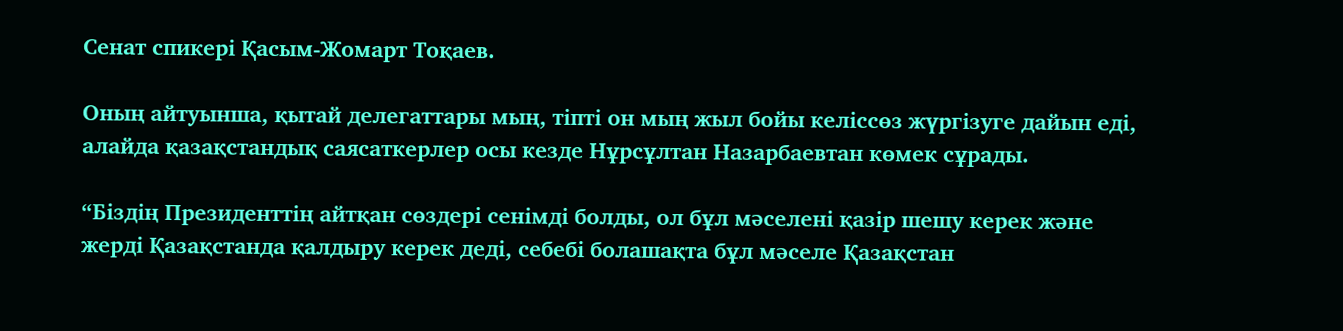Сенат спикері Қасым-Жомарт Тоқаев.

Оның айтуынша, қытай делегаттары мың, тіпті он мың жыл бойы келіссөз жүргізуге дайын еді, алайда қазақстандық саясаткерлер осы кезде Нұрсұлтан Назарбаевтан көмек сұрады.

“Біздің Президенттің айтқан сөздері сенімді болды, ол бұл мәселені қазір шешу керек және жерді Қазақстанда қалдыру керек деді, себебі болашақта бұл мәселе Қазақстан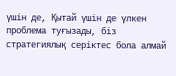үшін де, Қытай үшін де үлкен проблема туғызады, біз стратегиялық серіктес бола алмай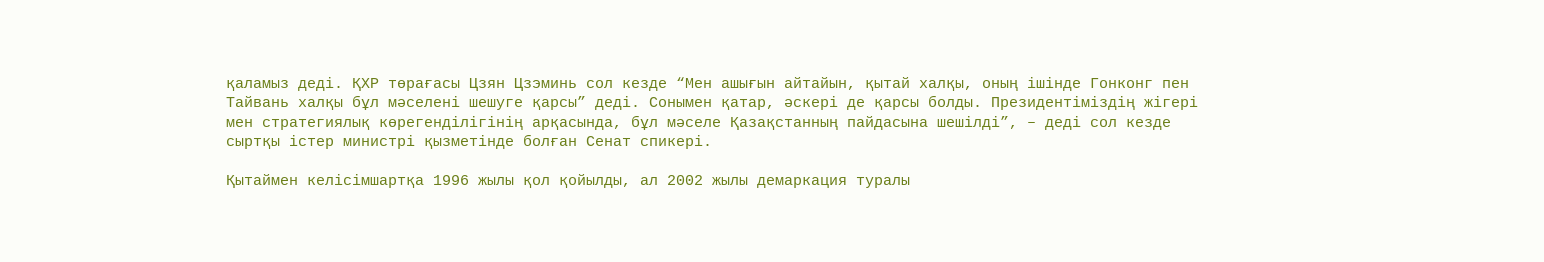қаламыз деді. ҚХР төрағасы Цзян Цзэминь сол кезде “Мен ашығын айтайын, қытай халқы, оның ішінде Гонконг пен Тайвань халқы бұл мәселені шешуге қарсы” деді. Сонымен қатар, әскері де қарсы болды. Президентіміздің жігері мен стратегиялық көрегенділігінің арқасында, бұл мәселе Қазақстанның пайдасына шешілді”, – деді сол кезде сыртқы істер министрі қызметінде болған Сенат спикері.

Қытаймен келісімшартқа 1996 жылы қол қойылды, ал 2002 жылы демаркация туралы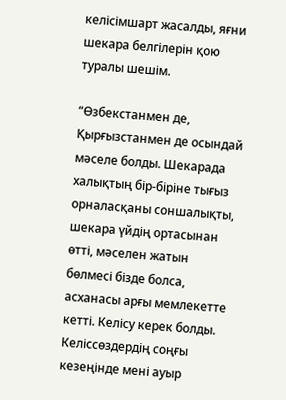келісімшарт жасалды, яғни шекара белгілерін қою туралы шешім.

“Өзбекстанмен де, Қырғызстанмен де осындай мәселе болды. Шекарада халықтың бір-біріне тығыз орналасқаны соншалықты, шекара үйдің ортасынан өтті, мәселен жатын бөлмесі бізде болса, асханасы арғы мемлекетте кетті. Келісу керек болды. Келіссөздердің соңғы кезеңінде мені ауыр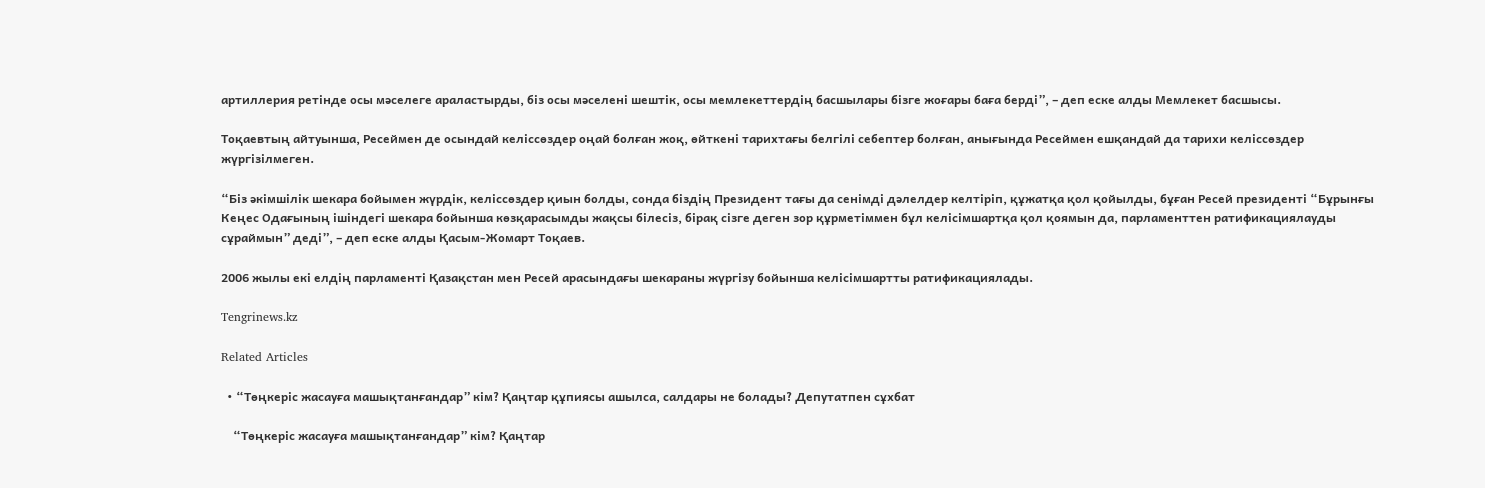артиллерия ретінде осы мәселеге араластырды, біз осы мәселені шештік, осы мемлекеттердің басшылары бізге жоғары баға берді”, – деп еске алды Мемлекет басшысы.

Тоқаевтың айтуынша, Ресеймен де осындай келіссөздер оңай болған жоқ, өйткені тарихтағы белгілі себептер болған, анығында Ресеймен ешқандай да тарихи келіссөздер жүргізілмеген.

“Біз әкімшілік шекара бойымен жүрдік, келіссөздер қиын болды, сонда біздің Президент тағы да сенімді дәлелдер келтіріп, құжатқа қол қойылды, бұған Ресей президенті “Бұрынғы Кеңес Одағының ішіндегі шекара бойынша көзқарасымды жақсы білесіз, бірақ сізге деген зор құрметіммен бұл келісімшартқа қол қоямын да, парламенттен ратификациялауды сұраймын” деді”, – деп еске алды Қасым-Жомарт Тоқаев.

2006 жылы екі елдің парламенті Қазақстан мен Ресей арасындағы шекараны жүргізу бойынша келісімшартты ратификациялады.

Tengrinews.kz

Related Articles

  • “Төңкеріс жасауға машықтанғандар” кім? Қаңтар құпиясы ашылса, салдары не болады? Депутатпен сұхбат

    “Төңкеріс жасауға машықтанғандар” кім? Қаңтар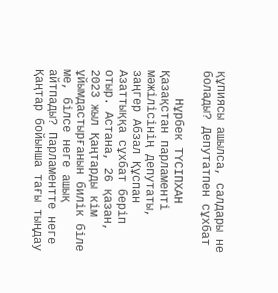құпиясы ашылса, салдары не болады? Депутатпен сұхбат

    Нұрбек ТҮСІПХАН Қазақстан парламенті мәжілісінің депутаты, заңгер Абзал Құспан Азаттыққа сұхбат беріп отыр. Астана, 26 қазан, 2023 жыл Қаңтарды кім ұйымдастырғанын билік біле ме, білсе неге ашық айтпады? Парламентте неге Қаңтар бойынша тағы тыңдау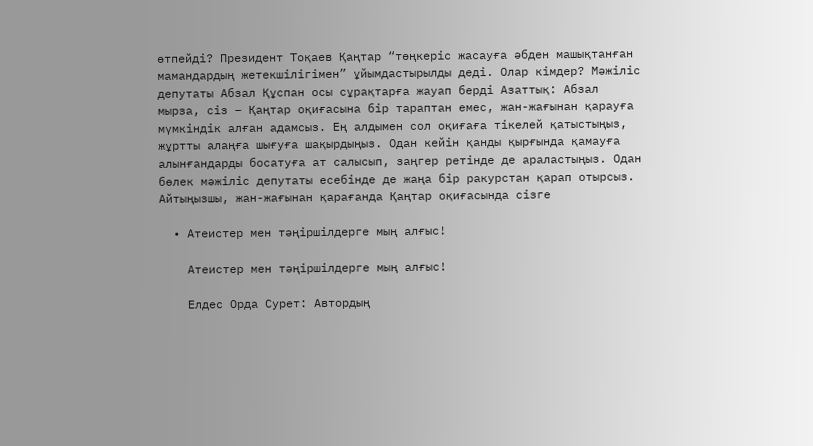өтпейді? Президент Тоқаев Қаңтар “төңкеріс жасауға әбден машықтанған мамандардың жетекшілігімен” ұйымдастырылды деді. Олар кімдер? Мәжіліс депутаты Абзал Құспан осы сұрақтарға жауап берді Азаттық: Абзал мырза, сіз – Қаңтар оқиғасына бір тараптан емес, жан-жағынан қарауға мүмкіндік алған адамсыз. Ең алдымен сол оқиғаға тікелей қатыстыңыз, жұртты алаңға шығуға шақырдыңыз. Одан кейін қанды қырғында қамауға алынғандарды босатуға ат салысып, заңгер ретінде де араластыңыз. Одан бөлек мәжіліс депутаты есебінде де жаңа бір ракурстан қарап отырсыз. Айтыңызшы, жан-жағынан қарағанда Қаңтар оқиғасында сізге

  • Атеистер мен тәңіршілдерге мың алғыс!

    Атеистер мен тәңіршілдерге мың алғыс!

    Елдес Орда Сурет: Автордың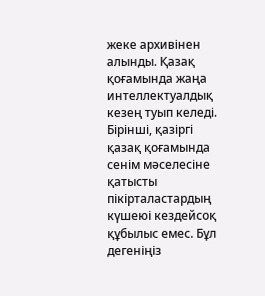жеке архивінен алынды. Қазақ қоғамында жаңа интеллектуалдық кезең туып келеді. Бірінші, қазіргі қазақ қоғамында сенім мәселесіне қатысты пікірталастардың күшеюі кездейсоқ құбылыс емес. Бұл дегеніңіз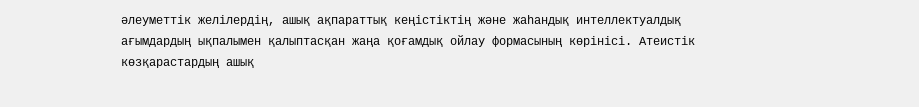әлеуметтік желілердің, ашық ақпараттық кеңістіктің және жаһандық интеллектуалдық ағымдардың ықпалымен қалыптасқан жаңа қоғамдық ойлау формасының көрінісі. Атеистік көзқарастардың ашық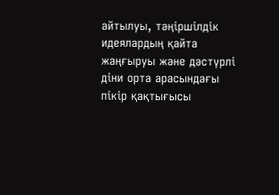айтылуы, тәңіршілдік идеялардың қайта жаңғыруы және дәстүрлі діни орта арасындағы пікір қақтығысы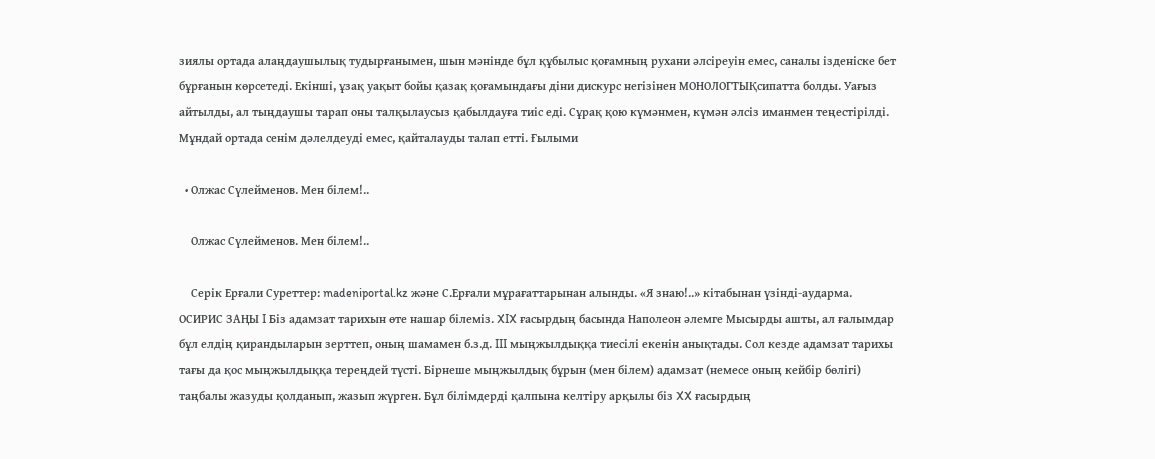зиялы ортада алаңдаушылық тудырғанымен, шын мәнінде бұл құбылыс қоғамның рухани әлсіреуін емес, саналы ізденіске бет бұрғанын көрсетеді. Екінші, ұзақ уақыт бойы қазақ қоғамындағы діни дискурс негізінен МОНОЛОГТЫҚсипатта болды. Уағыз айтылды, ал тыңдаушы тарап оны талқылаусыз қабылдауға тиіс еді. Сұрақ қою күмәнмен, күмән әлсіз иманмен теңестірілді. Мұндай ортада сенім дәлелдеуді емес, қайталауды талап етті. Ғылыми

  • Олжас Сүлейменов. Мен білем!..

    Олжас Сүлейменов. Мен білем!..

    Серік Ерғали Суреттер: madeniportal.kz және С.Ерғали мұрағаттарынан алынды. «Я знаю!..» кітабынан үзінді-аударма. ОСИРИС ЗАҢЫ I Біз адамзат тарихын өте нашар білеміз. XIX ғасырдың басында Наполеон әлемге Мысырды ашты, ал ғалымдар бұл елдің қирандыларын зерттеп, оның шамамен б.з.д. III мыңжылдыққа тиесілі екенін анықтады. Сол кезде адамзат тарихы тағы да қос мыңжылдыққа тереңдей түсті. Бірнеше мыңжылдық бұрын (мен білем) адамзат (немесе оның кейбір бөлігі) таңбалы жазуды қолданып, жазып жүрген. Бұл білімдерді қалпына келтіру арқылы біз XX ғасырдың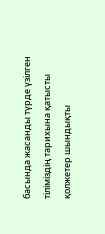басында жасанды түрде үзілген тіліміздің тарихына қатысты қолжетер шындықты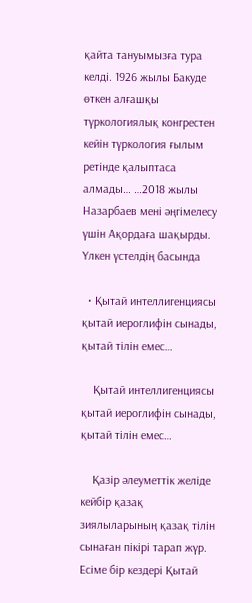қайта тануымызға тура келді. 1926 жылы Бакуде өткен алғашқы түркологиялық конгрестен кейін түркология ғылым ретінде қалыптаса алмады… …2018 жылы Назарбаев мені әңгімелесу үшін Ақордаға шақырды. Үлкен үстелдің басында

  • Қытай интеллигенциясы қытай иероглифін сынады, қытай тілін емес…

    Қытай интеллигенциясы қытай иероглифін сынады, қытай тілін емес…

    Қазір әлеуметтік желіде кейбір қазақ зиялыларының қазақ тілін сынаған пікірі тарап жүр. Есіме бір кездері Қытай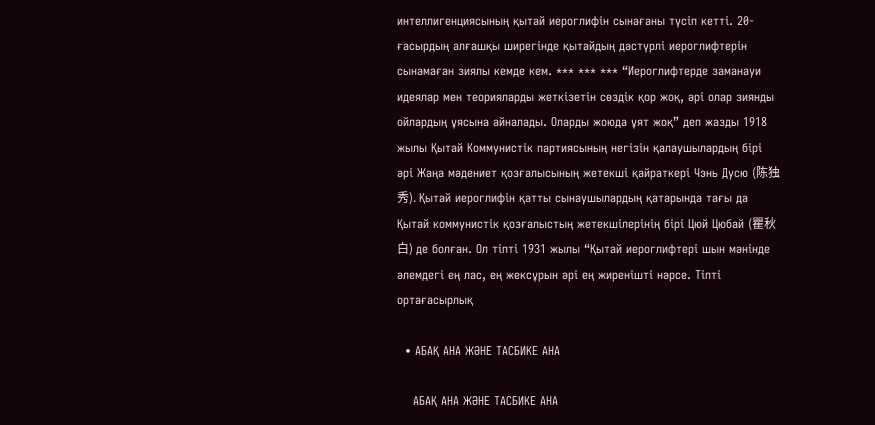интеллигенциясының қытай иероглифін сынағаны түсіп кетті. 20- ғасырдың алғашқы ширегінде қытайдың дәстүрлі иероглифтерін сынамаған зиялы кемде кем. *** *** *** “Иероглифтерде заманауи идеялар мен теорияларды жеткізетін сөздік қор жоқ, әрі олар зиянды ойлардың ұясына айналады. Оларды жоюда ұят жоқ” деп жазды 1918 жылы Қытай Коммунистік партиясының негізін қалаушылардың бірі әрі Жаңа мәдениет қозғалысының жетекші қайраткері Чэнь Дусю (陈独秀). Қытай иероглифін қатты сынаушылардың қатарында тағы да Қытай коммунистік қозғалыстың жетекшілерінің бірі Цюй Цюбай (瞿秋白) де болған. Ол тіпті 1931 жылы “Қытай иероглифтері шын мәнінде әлемдегі ең лас, ең жексұрын әрі ең жиренішті нәрсе. Тіпті ортағасырлық

  • АБАҚ АНА ЖӘНЕ ТАСБИКЕ АНА

    АБАҚ АНА ЖӘНЕ ТАСБИКЕ АНА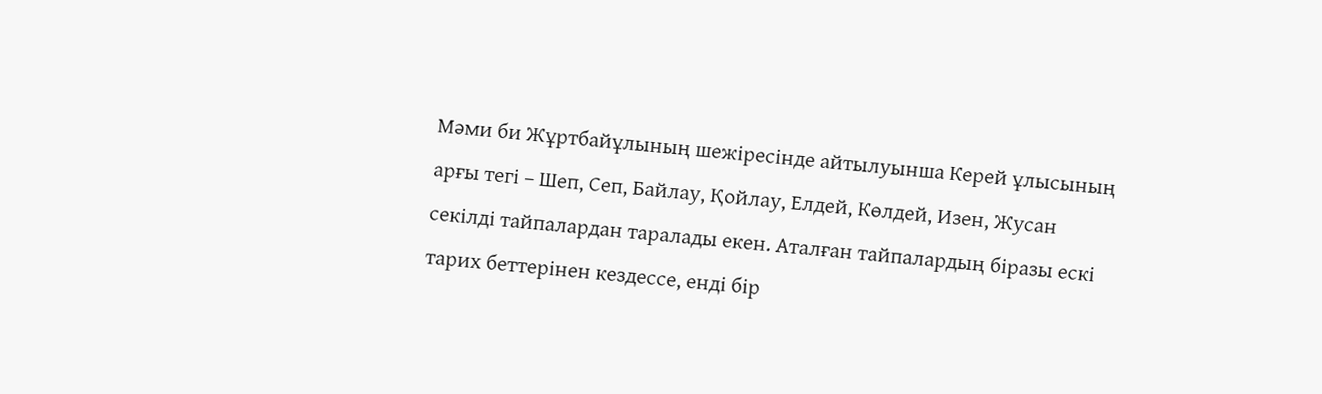Мәми би Жұртбайұлының шежіресінде айтылуынша Керей ұлысының арғы тегі – Шеп, Сеп, Байлау, Қойлау, Елдей, Көлдей, Изен, Жусан секілді тайпалардан таралады екен. Аталған тайпалардың біразы ескі тарих беттерінен кездессе, енді бір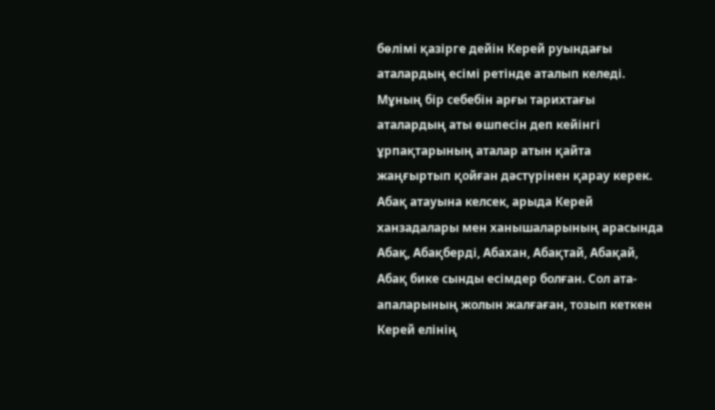бөлімі қазірге дейін Керей руындағы аталардың есімі ретінде аталып келеді. Мұның бір себебін арғы тарихтағы аталардың аты өшпесін деп кейінгі ұрпақтарының аталар атын қайта жаңғыртып қойған дәстүрінен қарау керек. Абақ атауына келсек, арыда Керей ханзадалары мен ханышаларының арасында Абақ, Абақберді, Абахан, Абақтай, Абақай, Абақ бике сынды есімдер болған. Сол ата-апаларының жолын жалғаған, тозып кеткен Керей елінің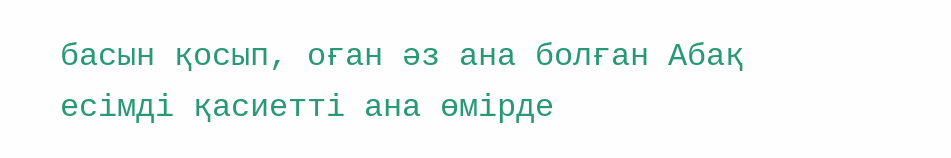басын қосып, оған әз ана болған Абақ есімді қасиетті ана өмірде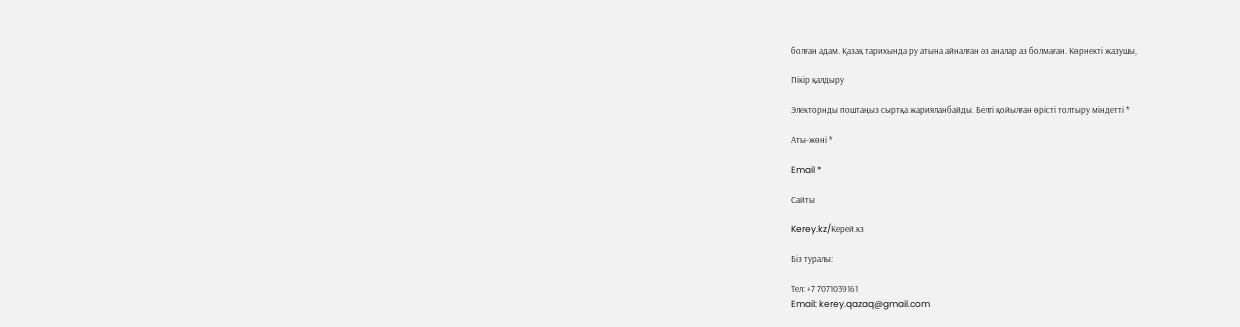болған адам. Қазақ тарихында ру атына айналған әз аналар аз болмаған. Көрнекті жазушы,

Пікір қалдыру

Электорнды поштаңыз сыртқа жарияланбайды. Белгі қойылған өрісті толтыру міндетті *

Аты-жөні *

Email *

Сайты

Kerey.kz/Керей.кз

Біз туралы:

Тел: +7 7071039161
Email: kerey.qazaq@gmail.com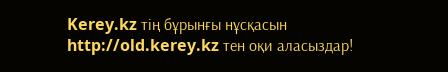Kerey.kz тің бұрынғы нұсқасын http://old.kerey.kz тен оқи аласыздар!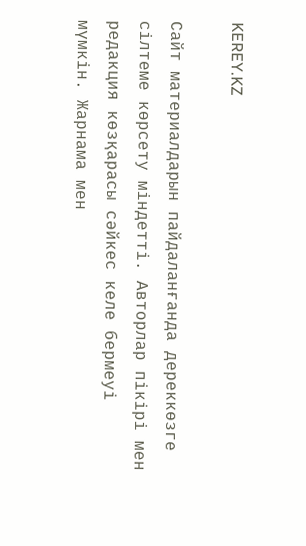KEREY.KZ

Сайт материалдарын пайдаланғанда дереккөзге сілтеме көрсету міндетті. Авторлар пікірі мен редакция көзқарасы сәйкес келе бермеуі мүмкін. Жарнама мен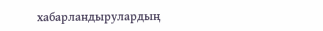хабарландырулардың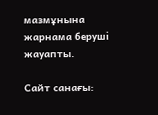мазмұнына жарнама беруші жауапты.

Сайт санағы: